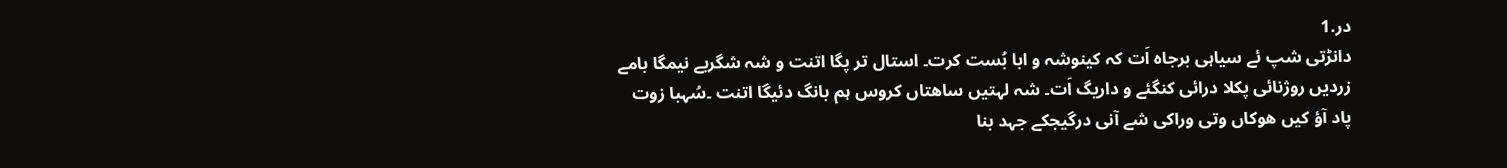در.1
دانڑتی شپ ئے سیاہی برجاہ اَت کہ کینوشہ و ابا بُست کرت۔ استال تر پگا اتنت و شہ شگربے نیمگا بامے زردیں روژنائی پکلا درائی کنگئے و داریگ اَت۔ شہ لہتیں ساھتاں کروس ہم بانگ دئیگا اتنت ۔سُہبا زوت پاد آؤ کیں ھوکاں وتی وراکی شے آنی درگیجکے جہد بنا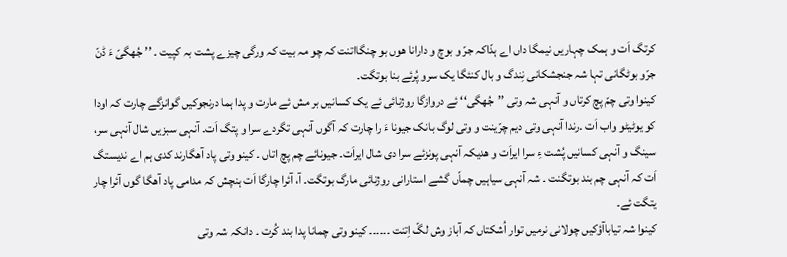کرتگ اَت و ہمک چہاریں نیمگا داں اے ہدّاکہ جرّ و بوچ و دارانا ھوں بو چنگااتنت کہ چو مہ بیت کہ ورگی چیزے پشت بہ کپیت ۔ ’’ جُھگیّ ءَ ڈنّ جرّو بوٹگانی تہا شہ جنجشکانی نِندگ و بال کنئگا یک سرو پُرئے بنا بوتگت۔
کینوا وتی چمّ پچ کرتاں و آنہی شہ وتی ’’جُھگی‘‘ ئے دروازگا روژنائی ئے یک کسانیں بر مش ئے مارت و پدا ہما درنجوکیں گوانزگے چارت کہ اودا کو یوٹیٹو واب اَت ۔رندا آنہی وتی دیم چرّینت و وتی لوگ بانک جیونا ءَ را چارت کہ آگوں آنہی تگردے سرا و پتگ اَت۔ آنہی سبزیں شال آنہی سر، سینگ و آنہی کسانیں پُشت ءِ سرا ایراَت و ھدیکہ آنہی پونزئے سرا دی شال ایراَت۔ جیونائے چم پچ اتاں ۔ کینو وتی پاد آھگارند کدی ہم اے ندیستگ اَت کہ آنہی چم بند بوتگنت ۔ شہ آنہی سیاہیں چماّں گشے استارانی روژنائی مارگ بوتگت۔ آ، آئرا چارگا اَت ہنچش کہ مدامی پاد آھگا گوں آئرا چار یتگت ئے۔
کینوا شہ تیاباآؤکیں چولانی نرمیں توار اُشکتاں کہ آباز وش لگّ اِتنت ۔۔۔۔۔۔ کینو وتی چمانا پدا بند کُرت ۔ دانکہ شہ وتی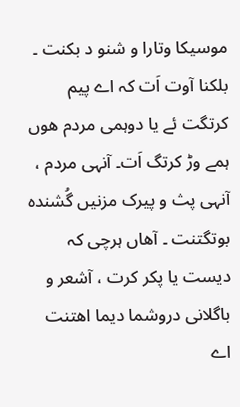موسیکا وتارا و شنو د بکنت ۔ بلکنا آوت اَت کہ اے پیم کرتگت ئے یا دوہمی مردم ھوں ہمے وڑ کرتگ اَت۔ آنہی مردم ، آنہی پث و پیرک مزنیں گُشندہ بوتگتنت ۔ آھاں ہرچی کہ دیست یا پکر کرت ، آشعر و باگلانی دروشما دیما اھتنت اے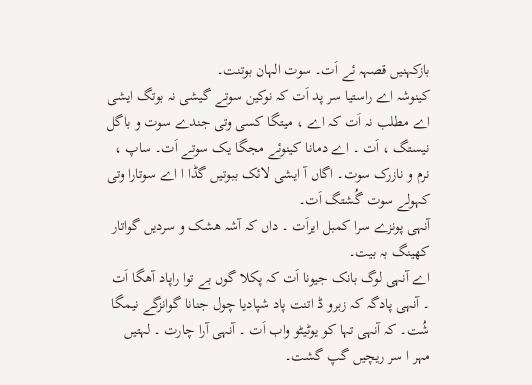بازکہنیں قصہہ ئے اَت۔ سوت الہان بوتنت۔
کینوشہ اے راستیا سر پد اَت کہ نوکین سوتے گیشی نہ بوتگ ایشی اے مطلب نہ اَت کہ اے ، میتگا کسی وتی جندے سوت و باگل نیستگ ، اَت ۔ اے دمانا کینوئے مجگا یک سوتے اَت۔ ساپ ، نرم و نازرک سوت۔ اگاں آ ایشی لائک ببوتیں گڈا ا اے سوتارا وتی کہولے سوت گُشتگ اَت۔
آنہی پونزے سرا کمبل ایراَت ۔ داں کہ آشہ ھشک و سردیں گواتار کھینگ بہ بیت۔
اے آنہی لوگ بانک جیونا اَت کہ پکلا گوں بے توا راپاد آھگا اَت ۔ آنہی پادگہ کہ زبرو ڈ اتنت پاد شپادیا چول جنانا گوانزگے نیمگا شُت۔ کہ آنہی تہا کو یوٹیٹو واب اَت ۔ آنہی آرا چارت ۔ لہتیں مہر ا سر ریچیں گپ گشت۔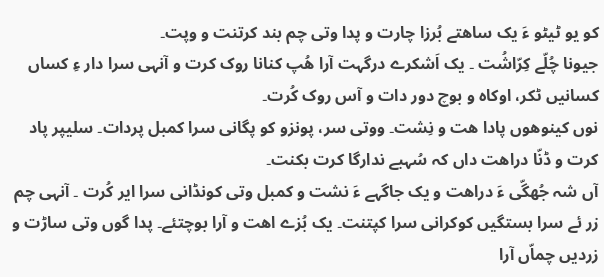کو یو ٹیٹو ءَ یک ساھتے بُرزا چارت و پدا وتی چم بند کرتنت و وپت۔
جیونا چُلّے کِرّاشُت ۔ یک اَشکرے درگہت آرا ھُپ کنانا روک کرت و آنہی سرا دار ءِ کساں کسانیں ٹکر، اوکاہ و بوچ دور دات و آس روک کُرت۔
نوں کینوھوں پادا ھت و نِشت۔ ووتی سر، پونزو کو پگانی سرا کمبل پردات۔ سلیپر پاد کرت و ڈنّا دراھت داں کہ سُہبے ندارگا کرت بکنت۔
آں شہ جُھگّی ءَ دراھت و یک جاگہے ءَ نشت و کمبل وتی کونڈانی سرا ایر کُرت ۔ آنہی چم زر ئے سرا بستگیں کوکرانی سرا کپتنت۔ یک بُزے اھت و آرا بوچتئے۔ پدا گوں وتی ساڑت و زردیں چماّں آرا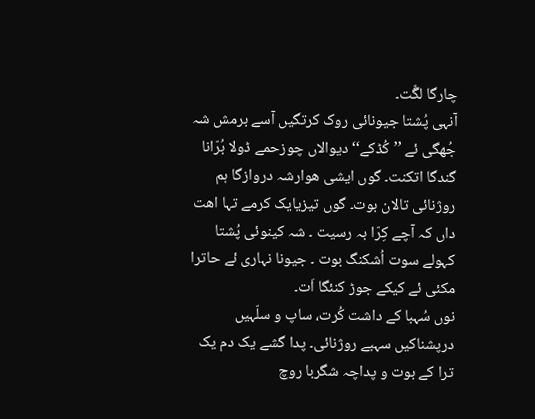چارگا لگِّت۔
آنہی پُشتا جیونائی روک کرتگیں آسے برمش شہ جُھگی ئے ’’ کُڈکے‘‘ دیوالاں چوزحمے ڈولا بُرّانا گندگا اتکنت۔ گوں ایشی ھوارشہ دروازگا ہم روژنائی تالان بوت۔ گوں تیزیایک کرمے تہا اھت داں کہ آچے کِرّا بہ رسیت ۔ شہ کینوئی پُشتا کہولے سوت اُشکنگ بوت ۔ جیونا نہاری ئے حاترا مکئی ئے کیکے جوڑ کنئگا اَت۔
نوں سُہبا کے داشت کُرت، ساپ و سلّہیں درپشناکیں سہبے روژنائی۔ پدا گشے یک دم یک ترا کے بوت و پداچہ شگربا روچ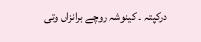درکپتہ ۔ کینوشہ روچے برانزاں وتی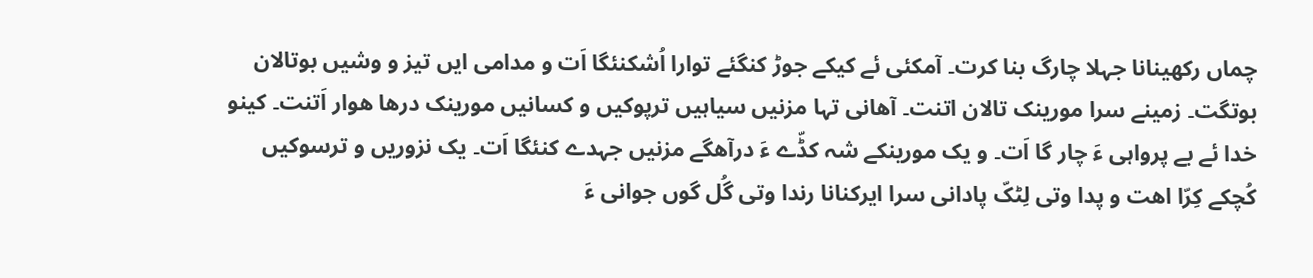چماں رکھینانا جہلا چارگ بنا کرت۔ آمکئی ئے کیکے جوڑ کنگئے توارا اُشکنئگا اَت و مدامی ایں تیز و وشیں بوتالان بوتگت۔ زمینے سرا مورینک تالان اتنت۔ آھانی تہا مزنیں سیاہیں ترپوکیں و کسانیں مورینک درھا ھوار اَتنت۔ کینو خدا ئے بے پرواہی ءَ چار گا اَت۔ و یک مورینکے شہ کڈّے ءَ درآھگے مزنیں جہدے کنئگا اَت۔ یک نزوریں و ترسوکیں کُچکے کِرّا اھت و پدا وتی لِٹکّ پادانی سرا ایرکنانا رندا وتی گُل گوں جوانی ءَ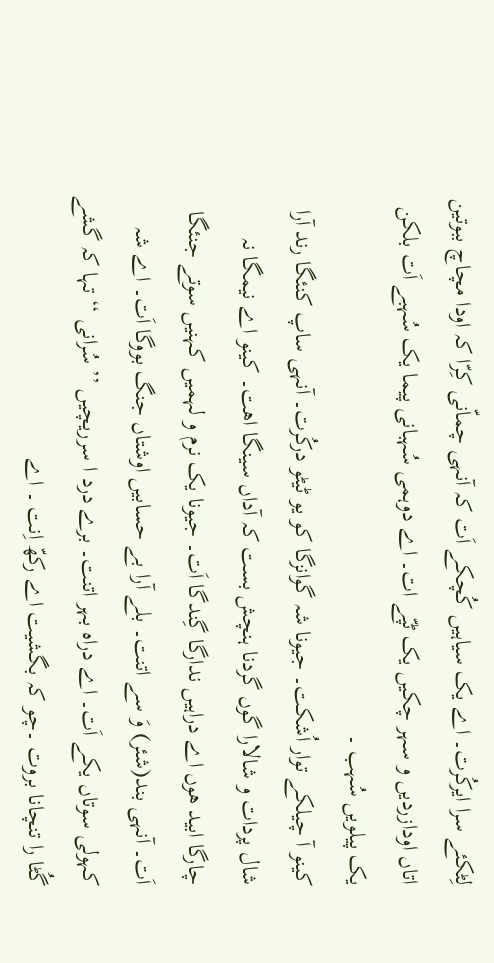لِٹکئے سرا ایرکُرت۔ اے یک سیاہیں کُچکے اَت کہ آنہی چماّنی کِرّا کہ اودا مچاچ ببوتین اتاں اودازردیں و سہر چکیں یک ٹپّے ات۔ اے دوہمی سُہبانی پیما یک سُہبے اَت بلکن یک پیلویں سُہب ۔
کینو آ چیلکے توار اُشکت۔ جیونا شہ گوانزگا کو یو ٹیٹو درکُرت۔ آنہی ساپ کنئگا رند آرا شال پردات و شالارا گوں گردنا ہنچش بست کہ آداں سینگا اھت۔ کینو اے نیمگا نہ چارگا ابید ھوں اے دراہیں ندارگا گِندگا اَت۔ جیونا یک نرم و لہمیں کہنیں سوتے جنئگا اَت۔ آنہی بند(شئر) وَ سے اتنت۔ بلے آرا بے حسابیں اوشتاں جنگ بووگا اَت۔ اے شہ کہولی سوتاں یکے اَت۔ اے دراہ بہر اتنت۔ برے درد ا سرریچیں ’’ سُرانی ‘‘ تہا کہ گشے گُٹا را تنچانا بروت ۔چو کہ بگشیت اے رکھّ اِنت ۔ اے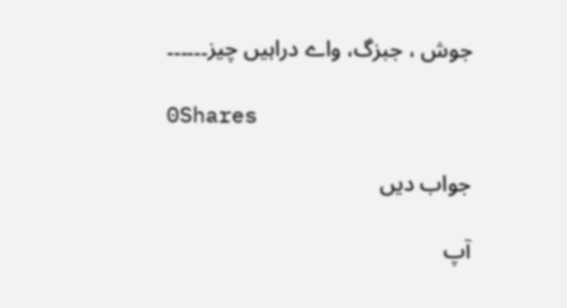جوش ، جبزگ، واے دراہیں چیز۔۔۔۔۔۔

0Shares

جواب دیں

آپ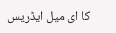کا ای میل ایڈریس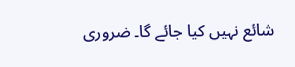شائع نہیں کیا جائے گا۔ ضروری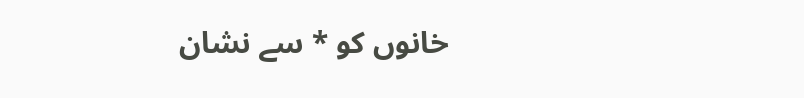خانوں کو * سے نشان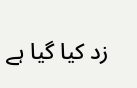زد کیا گیا ہے